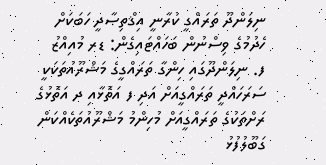ނިލަންދޫ ތަރައްގީ ކުރާނީ އިޤްތިޞާދީ ހަބަކަށް ހެދުމުގެ ވިސްނުން ބަހައްޓައިގެން: ޑރ މުއިއްޒު
ފ. ނިލަންދޫގައި ހިންގާ ތަރައްގީގެ މަޝްރޫއުތަކަކީ ސަރަހައްދީ ތަރައްގީއަށް އަދި ފ އަތޮޅާއި ދ އަތޮޅުގެ ރަށްތަކުގެ ތަރައްގީއަށް މުހިންމު މަޝްރޫއުތަކެއްކަން ގަބޫލުފުޅު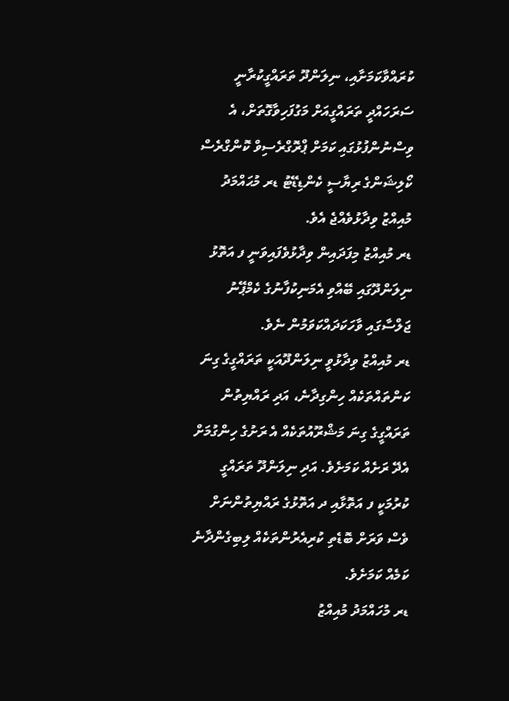ކުރައްވާކަމަށާއި، ނިލަންދޫ ތަރައްގީކުރާނީ ސަރަހައްދީ ތަރައްގީއަށް މަގުފަހިވާގޮތަށް، އެ ވިސްނުންފުޅުގައި ކަމަށް ޕްރޮގްރެސިވް ކޮންގްރެސް ކޯލިޝަންގެ ރިޔާސީ ކެންޑިޑޭޓު ޑރ މުޙައްމަދު މުއިއްޒު ވިދާޅުވެއްޖެ އެވެ.
ޑރ މުއިއްޒު މިފަދައިން ވިދާޅުވެފައިވަނީ ފ އަތޮޅު ނިލަންދޫގައި ބޭއްވި އެމަނިކުފާނުގެ ކެމްޕޭނު ޖަލްސާގައި ވާހަކަދައްކަވަމުން ނެވެ.
ޑރ މުއިއްޒު ވިދާޅުވީ ނިލަންދޫއަކީ ތަރައްގީގެ ގިނަ ކަންތައްތަކެއް ހިންގިދާނެ، އަދި ރައްޔިތުން ތަރައްގީގެ ގިނަ މަޝްރޫއުތަކެއް އެ ރަށުގެ ހިންގުމަށް އެދޭ ރަށެއް ކަމަށެވެ. އަދި ނިލަންދޫ ތަރައްގީ ކުރުމަކީ ފ އަތޮޅާއި ދ އަތޮޅުގެ ރައްޔިތުންނަށް ވެސް ވަރަށް ބޮޑެތި ކުރިއެރުންތަކެއް ލިބިގެންދާނެ ކަމެއް ކަމަށެވެ.
ޑރ މުހައްމަދު މުއިއްޒު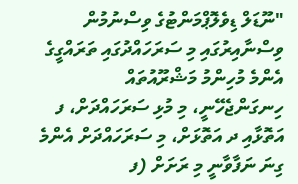"ނޫޑަލް ޑިވެލޮޕްމަންޓުގެ ވިސްނުމުން ވިސްނާއިރުގައި މި ސަރަހައްދުގައި ތަރައްގީގެ އެންމެ މުހިންމު މަޝްރޫއުތައް ހިނގަންޖެހޭނީ، މި މުޅި ސަރަހައްދަށް، ފ އަތޮޅާއި ދ އަތޮޅަށް، މި ސަރަހައްދަށް އެންމެ ގިނަ ނަފާވާނީ މި ރަށަށް (ފ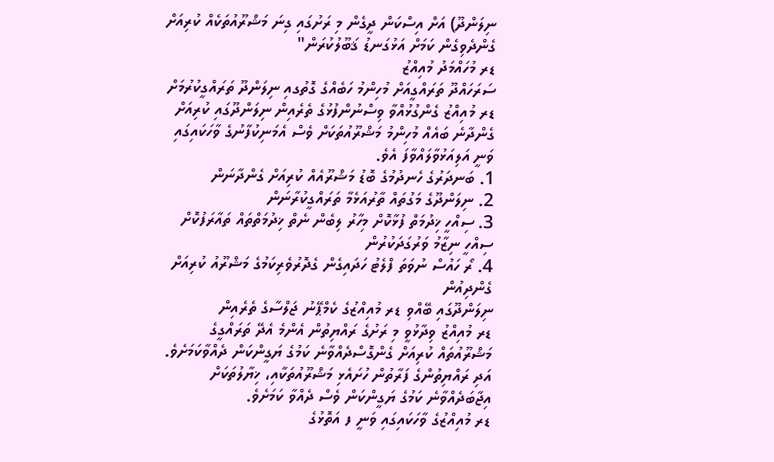ނިލަންދޫ) އަށް އިސްކަން ދީގެން މި ރަށުގައި ގިނަ މަޝްރޫއުތަކެއް ކުރިއަށް ގެންދެވިގެން ކަމަށް އަޅުގަނޑު ޤަބޫލުކުރަން"
ޑރ މުހައްމަދު މުއިއްޒު
ސަރަހައްދޫ ތަރައްގީއަށް މުހިންމު ހަބެއްގެ ގޮތުގއި ނިލަންދޫ ތަރައްގީކުރުމަށް ޑރ މުއިއްޒު ގެންގުޅުއްވާ ވިސްނުންފުޅުގެ ތެރެއިން ނިލަންދޫގައި ކުރިއަށް ގެންދާނެ ބައެއް މުހިންމު މަޝްރޫއުތަކަށް ވެސް އެމަނިކުފާނުގެ ވާހަކައިގައި ވަނީ އަލިއަޅުވާލައްވާފަ އެވެ.
1. ބަނދަރުގެ ހެނދުމުގެ ބޮޑު މަޝްރޫއެއް ކުރިއަށް ގެންދާނަން
2. ނިލަންދޫގެ މަގުތައް ތާރުއަޅެމާ ތަރައްގީކުރާނަން
3. ސިއްހީ ޚިދުމަތް ފުޅާކޮށް މިހާރު ލިބެން ނެތް ޚިދުމަތްތައް ތައާރަފުކޮށް ސިއްހީ ނިޒާމު ވަރުގަދަކުރުން
4. ރޯ ހައުސް ނުވަތަ ފްލެޓު ހަދައިގެން ގެދޮރުވެރިކަމުގެ މަޝްރޫއު ކުރިއަށް ގެންދިއުން
ނިލަންދޫގައި ބޭއްވި ޑރ މުއިއްޒުގެ ކެމްޕޭނު ޖަލްސާގެ ތެރެއިން
ޑރ މުއިއްޒު ވިދާޅުވީ މި ރަށުގެ ރައްޔިތުން އެންމެ އެދޭ ތަރައްގީގެ މަޝްރޫއުތައް ކުރިއަށް ގެންގޮސްދެއްވާނެ ކަމުގެ ޔަގީންކަން ދެއްވާކަމަށެވެ. އަދި ރައްޔިތުންގެ ފަރާތުން ހުށައެޅި މަޝްރޫއުތަކާއި، ޚިޔާލުތަކަށް އިޖާބަދެއްވާނެ ކަމުގެ ޔަގީންކަން ވެސް ދެއްވާ ކަމަށެވެ.
ޑރ މުއިއްޒުގެ ވާހަކައިގައި ވަނީ ފ އަތޮޅުގެ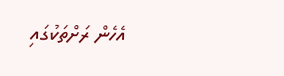އެހެން ރަށްތަކުގައި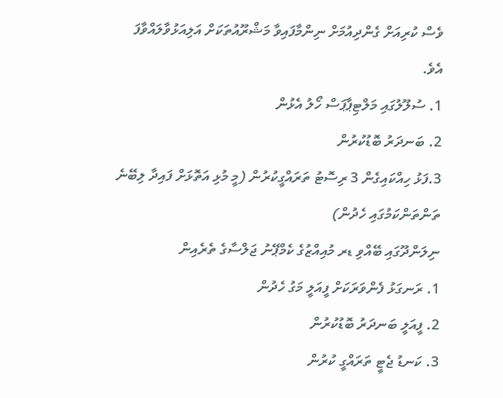ވެސް ކުރިއަށް ގެންދިއުމަށް ނިންމާފައިވާ މަޝްރޫއުތަކަށް އަލިއަޅުވާލައްވާފަ އެވެ.
1. ސުލޫލުގައި މަލްޓިޕާޕަސް ހޯލު އެޅުން
2. ބަނދަރު ބޮޑުކުރުން
3.ފަޅު ހިއްކައިގެން 3 ރިސޮޓު ތަރައްގީކުރުން (މީ މުޅި އަތޮޅަށް ފައިދާ ލިބޭނެ ތަންތަންކަމުގައި ހެދުން)
ނިލަންދޫގައި ބޭއްވި ޑރ މުއިއްޒުގެ ކެމްޕޭނު ޖަލްސާގެ ތެރެއިން
1. ރަނގަޅު ފެންވަރަކަށް ފީއަލީ މަގު ހެދުން
2. ފީއަލީ ބަނދަރު ބޮޑުކުރުން
3. ކަނޑު ޖެޓީ ތަރައްގީ ކުރުން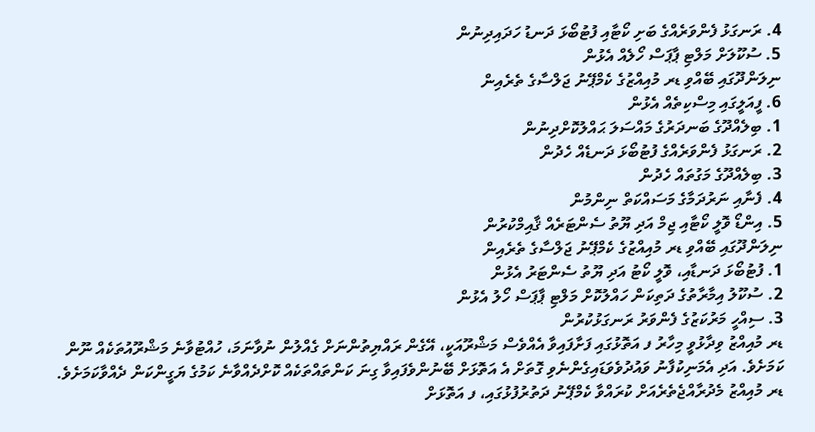4. ރަނގަޅު ފެންވަރެއްގެ ބަށި ކޯޓާއި ފުޓުބޯޅަ ދަނޑު ހަދައިދިނުން
5. ސުކޫލަށް މަލްޓި ޕާޕަސް ހޯލެއް އެޅުން
ނިލަންދޫގައި ބޭއްވި ޑރ މުއިއްޒުގެ ކެމްޕޭނު ޖަލްސާގެ ތެރެއިން
6. ފީއަލީގައި މިސްކިތެއް އެޅުން
1. ބިލެއްދޫގެ ބަނދަރުގެ މައްސަލަ ޙައްލުކޮށްދިނުން
2. ރަނގަޅު ފެންވަރެއްގެ ފުޓުބޯޅަ ދަނޑެއް ހެދުން
3. ބިލެއްދޫގެ މަގުތައް ހެދުން
4. ފެނާއި ނަރުދަމާގެ މަސައްކަތް ނިންމުން
5. އިންޑޯ ވޮލީ ކޯޓާއި ޖިމް އަދި ޔޫތު ސެންޓަރެއް ޤާއިމްކުރުން
ނިލަންދޫގައި ބޭއްވި ޑރ މުއިއްޒުގެ ކެމްޕޭނު ޖަލްސާގެ ތެރެއިން
1. ފުޓުބޯޅަ ދަނޑާއި، ވޮލީ ކޯޓު އަދި ޔޫތު ސެންޓަރު އެޅުން
2. ސުކޫލު އިމާރާތުގެ ދަތިކަން ހައްލުކޮށް މަލްޓި ޕާޕަސް ހޯލު އެޅުން
3. ސިއްހީ މަރުކަޒުގެ ފެންވަރު ރަނގަޅުކުރުން
ޑރ މުއިއްޒު ވިދާޅުވީ މިހާރު ފ އަތޮޅުގައި ފަށާފައިވާ އެއްވެސް މަޝްރޫއަކީ، އޭގެން ރައްޔިތުންނަށް ގެއްލުން ނުވާނަމަ، ހުއްޓުވާނެ މަޝްރޫއުތަކެއް ނޫން ކަމަށެވެ. އަދި އެމަނިކުފާނު ވައުދުވެވަޑައިގެންނެވި ގޮތަށް އެ އަތޮޅަށް ބޭނުންވެފައިވާ ގިނަ ކަންތައްތަކެއް ކޮށްދެއްވާނެ ކަމުގެ ޔަގީންކަން ދެއްވާކަމަށެވެ.
ޑރ މުއިއްޒު މެދުރާއްޖެތެރެއަށް ކުރައްވާ ކެމްޕޭނު ދަތުރުފުޅުގައި، ފ އަތޮޅަށް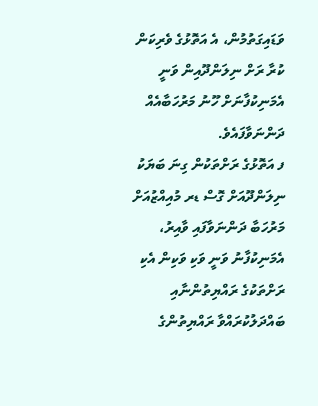ވަޑައިގަތުމުން، އެ އަތޮޅުގެ ވެރިކަން ކުރާ ރަށް ނިލަންދޫއިން ވަނީ އެމަނިކުފާނަށް ހޫނު މަރުހަބާއެއް ދަންނަވާފައެވެ.
ފ އަތޮޅުގެ ރަށްތަކުން ގިނަ ބަޔަކު ނިލަންދޫއަށް ގޮސް ޑރ މުއިއްޒުއަށް މަރުހަބާ ދަންނަވާފައި ވާއިރު، އެމަނިކުފާނު ވަނީ ވަކި ވަކިން އެކި ރަށްތަކުގެ ރައްޔިތުންނާއި ބައްދަލުކުރައްވާ ރައްޔިތުންގެ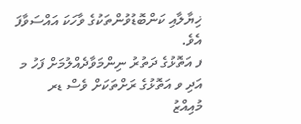ޚިޔާލާއި ކަންބޮޑުވުންތަކުގެ ވާހަކަ އައްސަވާފަ އެވެ.
ފ އަތޮޅުގެ ދަތުރު ނިންމަވާދެއްލުމަށް ފަހު މ އަދި ވ އަތޮޅުގެ ރަށްތަކަށް ވެސް ޑރ މުއިއްޒު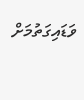ވަޑައިގަތުމަށް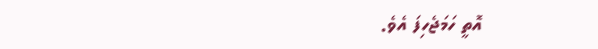އޮތީ ހަމަޖެހިފަ އެވެ.